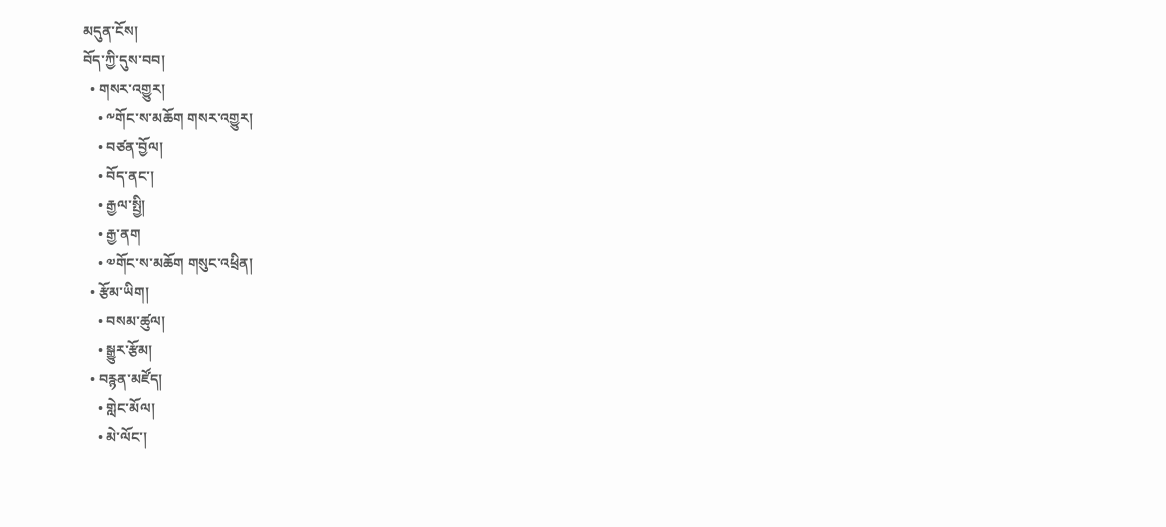མདུན་ངོས།
བོད་ཀྱི་དུས་བབ།
  • གསར་འགྱུར།
    • ༸གོང་ས་མཆོག གསར་འགྱུར།
    • བཙན་བྱོལ།
    • བོད་ནང་།
    • རྒྱལ་སྤྱི།
    • རྒྱ་ནག
    • ༧གོང་ས་མཆོག གསུང་འཕྲིན།
  • རྩོམ་ཡིག།
    • བསམ་ཚུལ།
    • སྒྱུར་རྩོམ།
  • བརྙན་མཛོད།
    • གླེང་མོལ།
    • མེ་ལོང་།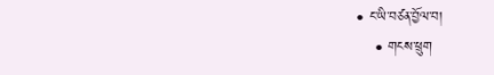• ང་ཡི་བཙན་བྱོལ་བ།
    • གངས་ཕྲུག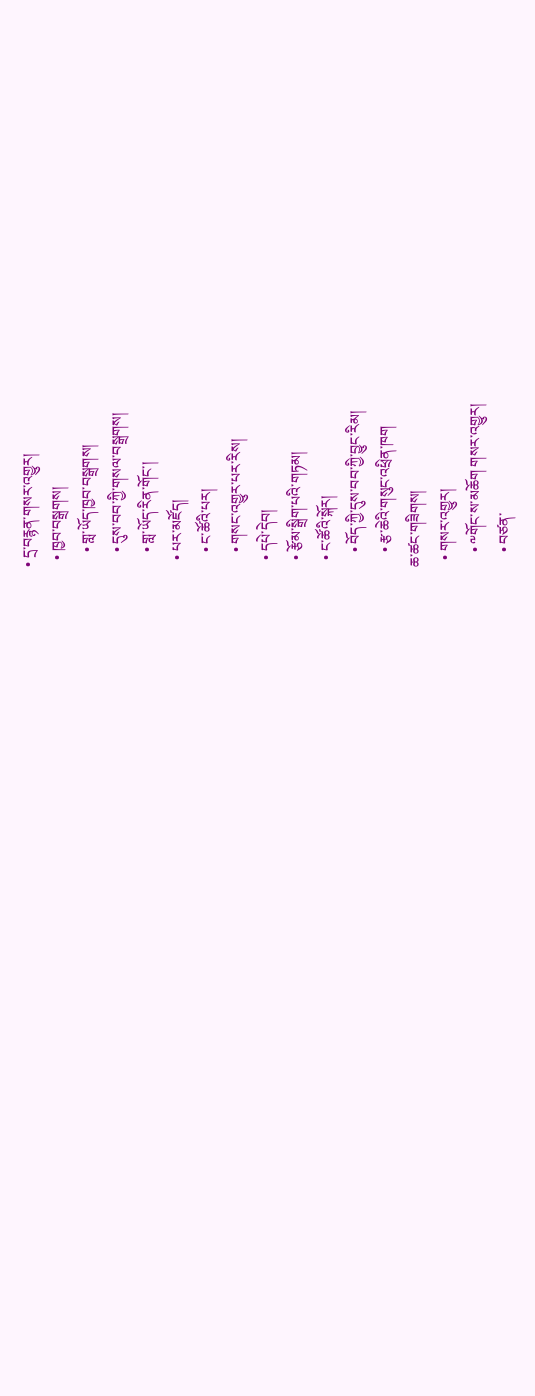• དྲ་བརྙན་གསར་འགྱུར།
  • ཁྱབ་བསྒྲགས།
    • གླ་ཡོད་ཁྱབ་བསྒྲགས།
    • དུས་བབ་ཀྱི་གསལ་བསྒྲགས།
    • གླ་ཡོད་རིན་གོང་།
  • པར་མཛོད།
    • ང་ཚོའི་པར།
    • གསང་འགྱུར་པར་རིས།
  • དཔེ་དེབ།
  • རྩོམ་སྒྲིག་པའི་གཏམ།
  • ང་ཚོའི་སྐོར།
    • བོད་ཀྱི་དུས་བབ་ཀྱི་བྱུང་རིམ།
    • རྩ་ཆེའི་གསུང་འཕྲིན་ཁག
ཆ་ཚང་གཟིགས།
  • གསར་འགྱུར།
    • ༸གོང་ས་མཆོག གསར་འགྱུར།
    • བཙན་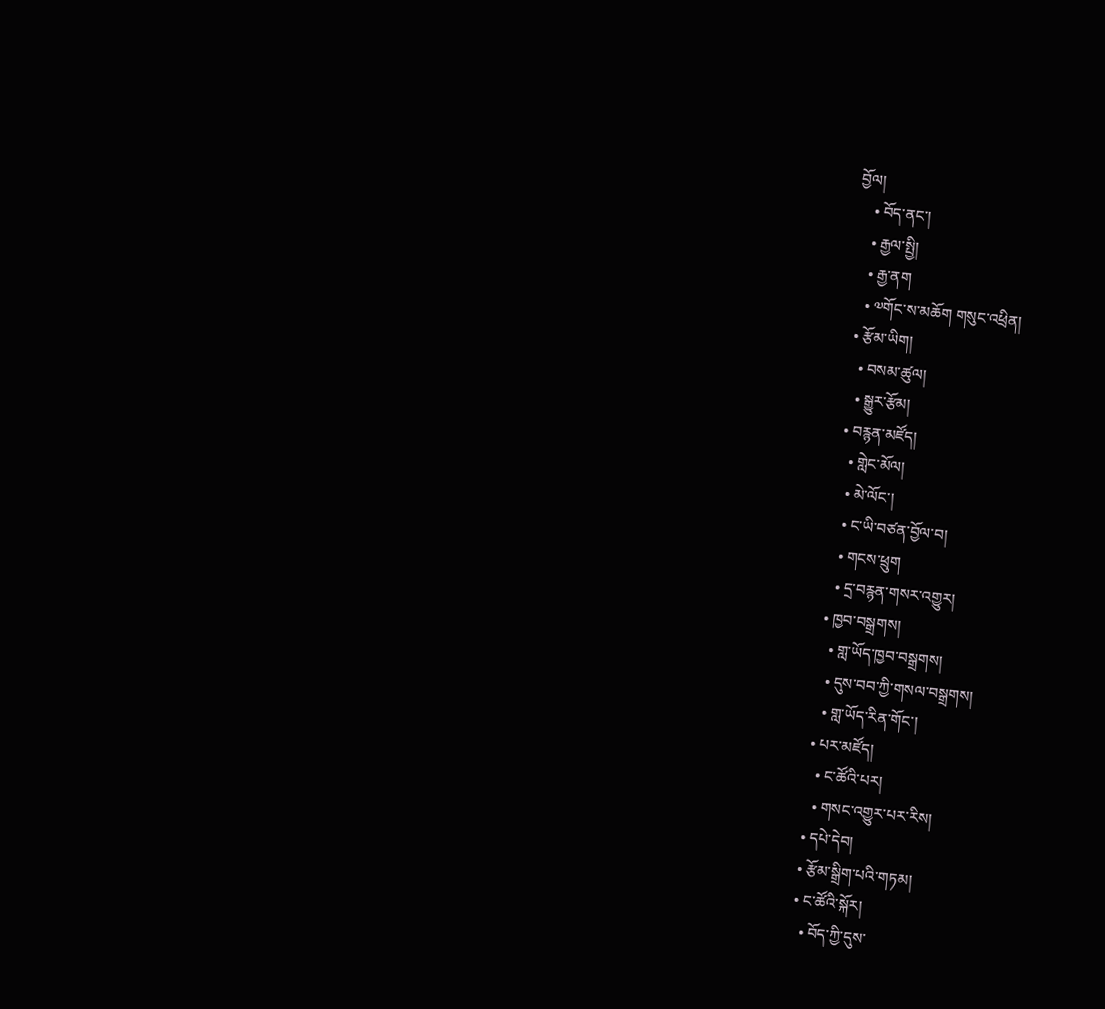བྱོལ།
    • བོད་ནང་།
    • རྒྱལ་སྤྱི།
    • རྒྱ་ནག
    • ༧གོང་ས་མཆོག གསུང་འཕྲིན།
  • རྩོམ་ཡིག།
    • བསམ་ཚུལ།
    • སྒྱུར་རྩོམ།
  • བརྙན་མཛོད།
    • གླེང་མོལ།
    • མེ་ལོང་།
    • ང་ཡི་བཙན་བྱོལ་བ།
    • གངས་ཕྲུག
    • དྲ་བརྙན་གསར་འགྱུར།
  • ཁྱབ་བསྒྲགས།
    • གླ་ཡོད་ཁྱབ་བསྒྲགས།
    • དུས་བབ་ཀྱི་གསལ་བསྒྲགས།
    • གླ་ཡོད་རིན་གོང་།
  • པར་མཛོད།
    • ང་ཚོའི་པར།
    • གསང་འགྱུར་པར་རིས།
  • དཔེ་དེབ།
  • རྩོམ་སྒྲིག་པའི་གཏམ།
  • ང་ཚོའི་སྐོར།
    • བོད་ཀྱི་དུས་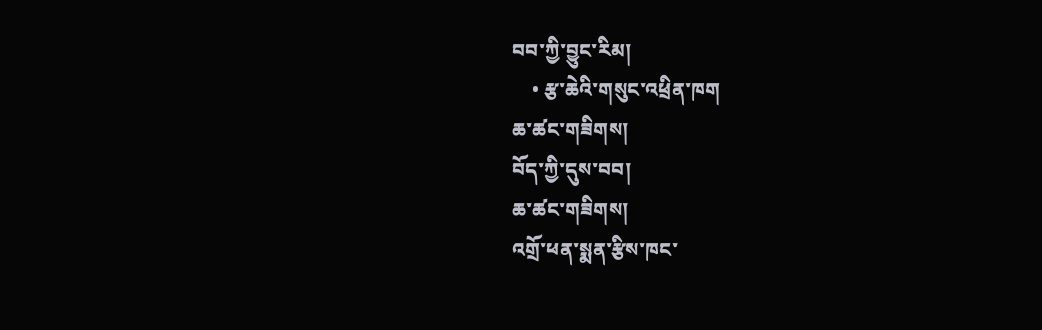བབ་ཀྱི་བྱུང་རིམ།
    • རྩ་ཆེའི་གསུང་འཕྲིན་ཁག
ཆ་ཚང་གཟིགས།
བོད་ཀྱི་དུས་བབ།
ཆ་ཚང་གཟིགས།
འགྲོ་ཕན་སྨན་རྩིས་ཁང་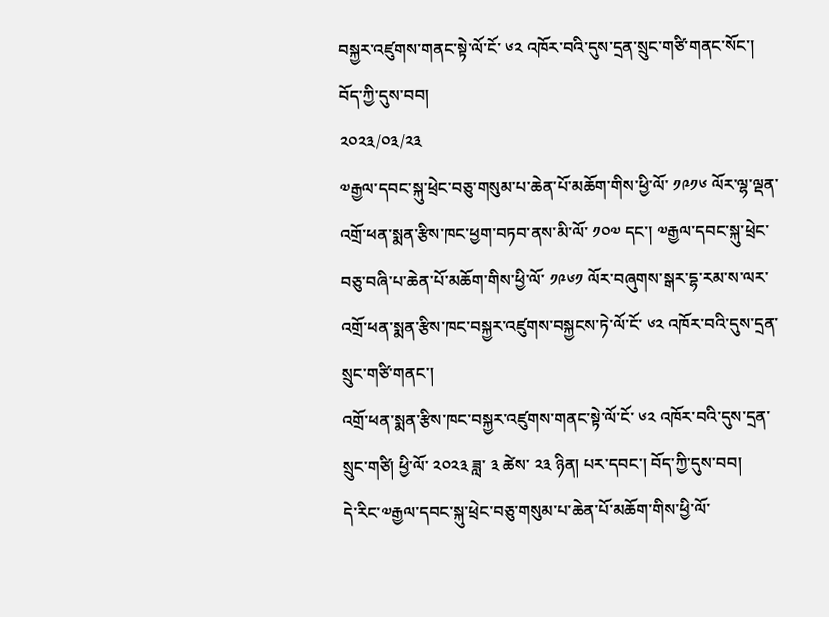བསྐྱར་འཛུགས་གནང་སྟེ་ལོ་ངོ་ ༦༢ འཁོར་བའི་དུས་དྲན་སྲུང་གཙི་གནང་སོང་།
བོད་ཀྱི་དུས་བབ།
༢༠༢༣/༠༣/༢༣
༧རྒྱལ་དབང་སྐུ་ཕྲེང་བཅུ་གསུམ་པ་ཆེན་པོ་མཆོག་གིས་ཕྱི་ལོ་ ༡༩༡༦ ལོར་ལྷ་ལྡན་འགྲོ་ཕན་སྨན་རྩིས་ཁང་ཕྱག་བཏབ་ནས་མི་ལོ་ ༡༠༧ དང་། ༧རྒྱལ་དབང་སྐུ་ཕྲེང་བཅུ་བཞི་པ་ཆེན་པོ་མཆོག་གིས་ཕྱི་ལོ་ ༡༩༦༡ ལོར་བཞུགས་སྒར་དྷ་རམ་ས་ལར་འགྲོ་ཕན་སྨན་རྩིས་ཁང་བསྐྱར་འཛུགས་བསྐྱངས་ཏེ་ལོ་ངོ་ ༦༢ འཁོར་བའི་དུས་དྲན་སྲུང་གཙི་གནང་།
འགྲོ་ཕན་སྨན་རྩིས་ཁང་བསྐྱར་འཛུགས་གནང་སྟེ་ལོ་ངོ་ ༦༢ འཁོར་བའི་དུས་དྲན་སྲུང་གཙི། ཕྱི་ལོ་ ༢༠༢༣ ཟླ་ ༣ ཚེས་ ༢༣ ཉིན། པར་དབང་། བོད་ཀྱི་དུས་བབ།
དེ་རིང་༧རྒྱལ་དབང་སྐུ་ཕྲེང་བཅུ་གསུམ་པ་ཆེན་པོ་མཆོག་གིས་ཕྱི་ལོ་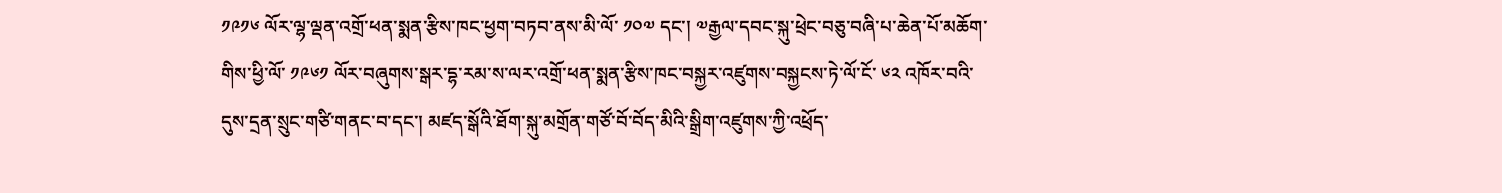༡༩༡༦ ལོར་ལྷ་ལྡན་འགྲོ་ཕན་སྨན་རྩིས་ཁང་ཕྱག་བཏབ་ནས་མི་ལོ་ ༡༠༧ དང་། ༧རྒྱལ་དབང་སྐུ་ཕྲེང་བཅུ་བཞི་པ་ཆེན་པོ་མཆོག་གིས་ཕྱི་ལོ་ ༡༩༦༡ ལོར་བཞུགས་སྒར་དྷ་རམ་ས་ལར་འགྲོ་ཕན་སྨན་རྩིས་ཁང་བསྐྱར་འཛུགས་བསྐྱངས་ཏེ་ལོ་ངོ་ ༦༢ འཁོར་བའི་དུས་དྲན་སྲུང་གཙི་གནང་བ་དང་། མཛད་སྒོའི་ཐོག་སྐུ་མགྲོན་གཙོ་བོ་བོད་མིའི་སྒྲིག་འཛུགས་ཀྱི་འཕྲོད་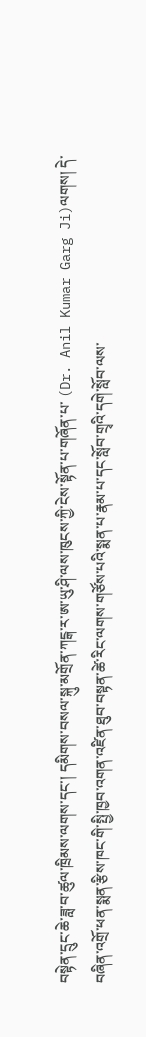བསྟེན་དྲུང་ཆེ་ཟླ་བ་ཚུལ་ཁྲིམས་ལགས་དང་། དམིགས་བསལ་སྐུ་མགྲོན་ཀངྒ་ར་ཨ་ཡུ་ཤི་ལས་ཁུངས་ཀྱི་ངེས་སྟོན་པ་གཞོན་པ་ (Dr. Anil Kumar Garg Ji)ལགས། དེ་བཞིན་འགྲོ་ཕན་སྨན་རྩིས་ཁང་གི་སྤྱི་ཁྱབ་འགན་འཛིན་ཐུབ་བསྟན་ཚེ་རིང་ལགས་གཙོས་པའི་སྨན་པ་རྣམ་པ་དང་སློབ་གྲྭའི་དགེ་སློབ་ལས་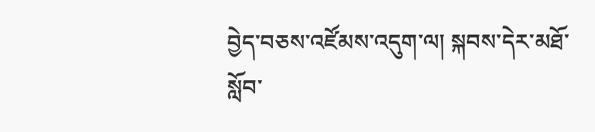བྱེད་བཅས་འཛོམས་འདུག་ལ། སྐབས་དེར་མཐོ་སློབ་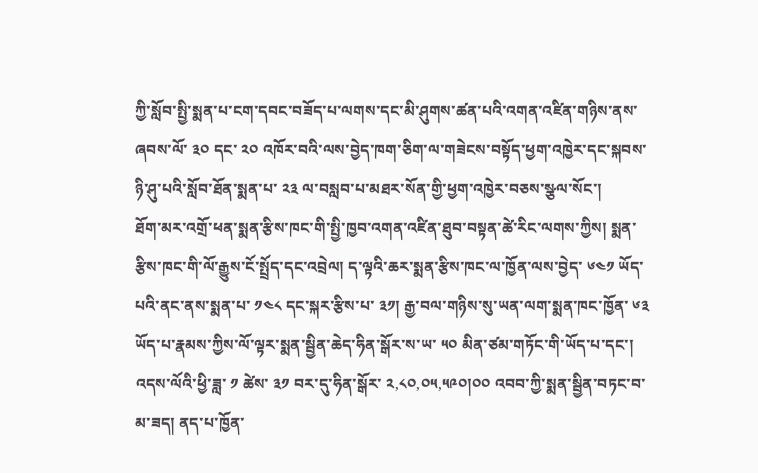ཀྱི་སློབ་སྤྱི་སྨན་པ་ངག་དབང་བཟོད་པ་ལགས་དང་མི་ཤུགས་ཚན་པའི་འགན་འཛིན་གཉིས་ནས་ཞབས་ལོ་ ༣༠ དང་ ༢༠ འཁོར་བའི་ལས་བྱེད་ཁག་ཅིག་ལ་གཟེངས་བསྟོད་ཕྱག་འཁྱེར་དང་སྐབས་ཉི་ཤུ་པའི་སློབ་ཐོན་སྨན་པ་ ༢༣ ལ་བསླབ་པ་མཐར་སོན་གྱི་ཕྱག་འཁྱེར་བཅས་སྩལ་སོང་།
ཐོག་མར་འགྲོ་ཕན་སྨན་རྩིས་ཁང་གི་སྤྱི་ཁྱབ་འགན་འཛིན་ཐུབ་བསྟན་ཚེ་རིང་ལགས་ཀྱིས། སྨན་རྩིས་ཁང་གི་ལོ་རྒྱུས་ངོ་སྤྲོད་དང་འབྲེལ། ད་ལྟའི་ཆར་སྨན་རྩིས་ཁང་ལ་ཁྱོན་ལས་བྱེད་ ༦༤༡ ཡོད་པའི་ནང་ནས་སྨན་པ་ ༡༤༨ དང་སྐར་རྩིས་པ་ ༣༡། རྒྱ་བལ་གཉིས་སུ་ཡན་ལག་སྨན་ཁང་ཁྱོན་ ༦༣ ཡོད་པ་རྣམས་ཀྱིས་ལོ་ལྟར་སྨན་སྦྱིན་ཆེད་ཧིན་སྒོར་ས་ཡ་ ༥༠ མིན་ཙམ་གཏོང་གི་ཡོད་པ་དང་། འདས་ལོའི་ཕྱི་ཟླ་ ༡ ཚེས་ ༣༡ བར་དུ་ཧིན་སྒོར་ ༢,༨༠,༠༥,༥༩༠།༠༠ འབབ་ཀྱི་སྨན་སྦྱིན་བཏང་བ་མ་ཟད། ནད་པ་ཁྱོན་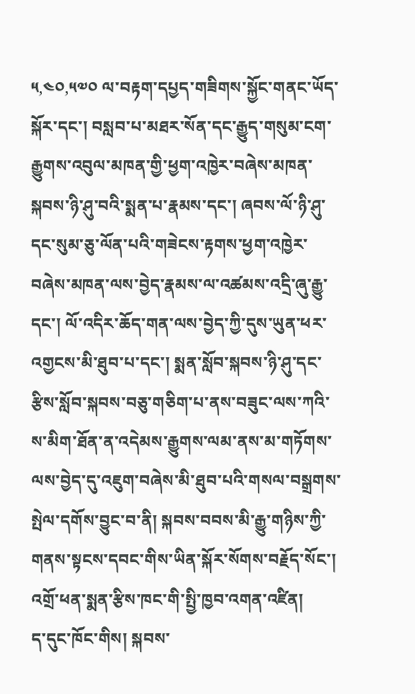༥,༤༠,༥༧༠ ལ་བརྟག་དཔྱད་གཟིགས་སྐྱོང་གནང་ཡོད་སྐོར་དང་། བསླབ་པ་མཐར་སོན་དང་རྒྱུད་གསུམ་ངག་རྒྱུགས་འབུལ་མཁན་གྱི་ཕྱག་འཁྱེར་བཞེས་མཁན་སྐབས་ཉི་ཤུ་བའི་སྨན་པ་རྣམས་དང་། ཞབས་ལོ་ཉི་ཤུ་དང་སུམ་ཅུ་ལོན་པའི་གཟེངས་རྟགས་ཕྱག་འཁྱེར་བཞེས་མཁན་ལས་བྱེད་རྣམས་ལ་འཚམས་འདྲི་ཞུ་རྒྱུ་དང་། ལོ་འདིར་ཆོད་གན་ལས་བྱེད་ཀྱི་དུས་ཡུན་ཕར་འགྱངས་མི་ཐུབ་པ་དང་། སྨན་སློབ་སྐབས་ཉི་ཤུ་དང་རྩིས་སློབ་སྐབས་བཅུ་གཅིག་པ་ནས་བཟུང་ལས་ཀའི་ས་མིག་ཐོན་ན་འདེམས་རྒྱུགས་ལམ་ནས་མ་གཏོགས་ལས་བྱེད་དུ་འཇུག་བཞེས་མི་ཐུབ་པའི་གསལ་བསྒྲགས་སྤེལ་དགོས་བྱུང་བ་ནི། སྐབས་བབས་མི་རྒྱུ་གཉིས་ཀྱི་གནས་སྟངས་དབང་གིས་ཡིན་སྐོར་སོགས་བརྗོད་སོང་།
འགྲོ་ཕན་སྨན་རྩིས་ཁང་གི་སྤྱི་ཁྱབ་འགན་འཛིན།
ད་དུང་ཁོང་གིས། སྐབས་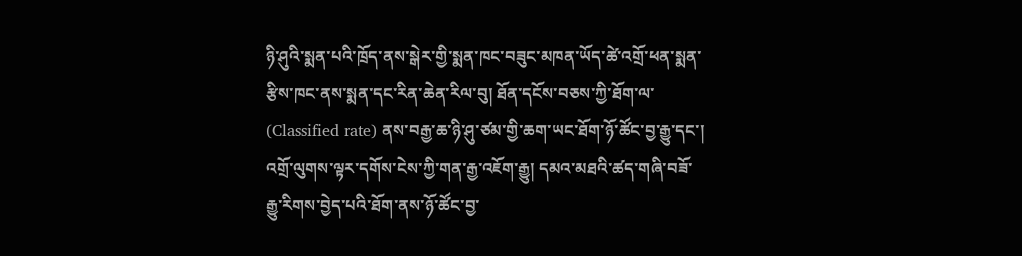ཉི་ཤུའི་སྨན་པའི་ཁྲོད་ནས་སྒེར་གྱི་སྨན་ཁང་བཟུང་མཁན་ཡོད་ཚེ་འགྲོ་ཕན་སྨན་རྩིས་ཁང་ནས་སྨན་དང་རིན་ཆེན་རིལ་བུ། ཐོན་དངོས་བཅས་ཀྱི་ཐོག་ལ་ (Classified rate) ནས་བརྒྱ་ཆ་ཉི་ཤུ་ཙམ་གྱི་ཆག་ཡང་ཐོག་ཉོ་ཚོང་བྱ་རྒྱུ་དང་། འགྲོ་ལུགས་ལྟར་དགོས་ངེས་ཀྱི་གན་རྒྱ་འཇོག་རྒྱུ། དམའ་མཐའི་ཚད་གཞི་བཟོ་རྒྱུ་རིགས་བྱེད་པའི་ཐོག་ནས་ཉོ་ཚོང་བྱ་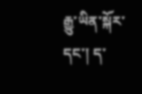རྒྱུ་ཡིན་སྐོར་དང་། ད་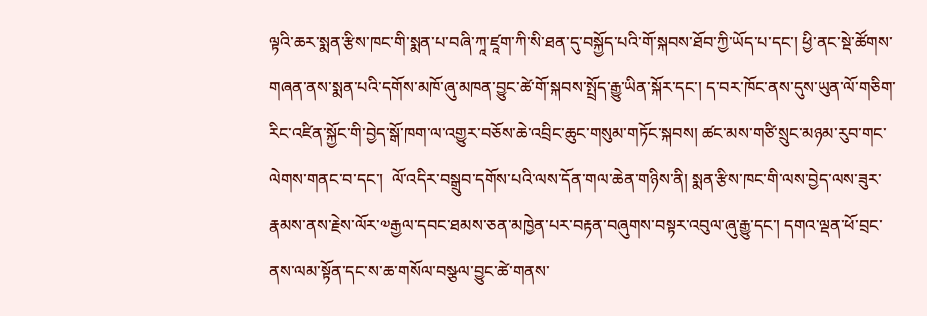ལྟའི་ཆར་སྨན་རྩིས་ཁང་གི་སྨན་པ་བཞི་ཀཱ་ཛཱག་ཀི་སི་ཐན་དུ་བསྐྱོད་པའི་གོ་སྐབས་ཐོབ་ཀྱི་ཡོད་པ་དང་། ཕྱི་ནང་སྡེ་ཚོགས་གཞན་ནས་སྨན་པའི་དགོས་མཁོ་ཞུ་མཁན་བྱུང་ཚེ་གོ་སྐབས་སྤྲོད་རྒྱུ་ཡིན་སྐོར་དང་། ད་བར་ཁོང་ནས་དུས་ཡུན་ལོ་གཅིག་རིང་འཛིན་སྐྱོང་གི་བྱེད་སྒོ་ཁག་ལ་འགྱུར་བཅོས་ཆེ་འབྲིང་ཆུང་གསུམ་གཏོང་སྐབས། ཚང་མས་གཙི་སྲུང་མཉམ་རུབ་གང་ལེགས་གནང་བ་དང་།  ལོ་འདིར་བསྒྲུབ་དགོས་པའི་ལས་དོན་གལ་ཆེན་གཉིས་ནི། སྨན་རྩིས་ཁང་གི་ལས་བྱེད་ལས་ཟུར་རྣམས་ནས་རྗེས་ལོར་༧རྒྱལ་དབང་ཐམས་ཅན་མཁྱེན་པར་བརྟན་བཞུགས་བསྟར་འབུལ་ཞུ་རྒྱུ་དང་། དགའ་ལྡན་ཕོ་བྲང་ནས་ལམ་སྟོན་དང་ས་ཆ་གསོལ་བསྩལ་བྱུང་ཚེ་གནས་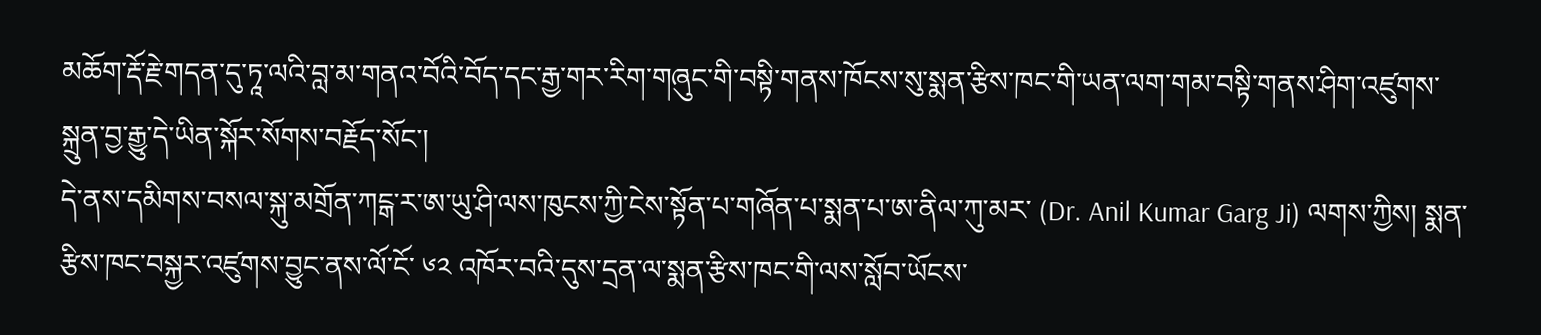མཆོག་རྡོ་རྗེ་གདན་དུ་ཏཱ་ལའི་བླ་མ་གནའ་བོའི་བོད་དང་རྒྱ་གར་རིག་གཞུང་གི་བསྟི་གནས་ཁོངས་སུ་སྨན་རྩིས་ཁང་གི་ཡན་ལག་གམ་བསྟི་གནས་ཤིག་འཛུགས་སྐྲུན་བྱ་རྒྱུ་དེ་ཡིན་སྐོར་སོགས་བརྗོད་སོང་།
དེ་ནས་དམིགས་བསལ་སྐུ་མགྲོན་ཀངྒ་ར་ཨ་ཡུ་ཤི་ལས་ཁུངས་ཀྱི་ངེས་སྟོན་པ་གཞོན་པ་སྨན་པ་ཨ་ནིལ་ཀུ་མར་ (Dr. Anil Kumar Garg Ji) ལགས་ཀྱིས། སྨན་རྩིས་ཁང་བསྐྱར་འཛུགས་བྱུང་ནས་ལོ་ངོ་ ༦༢ འཁོར་བའི་དུས་དྲན་ལ་སྨན་རྩིས་ཁང་གི་ལས་སློབ་ཡོངས་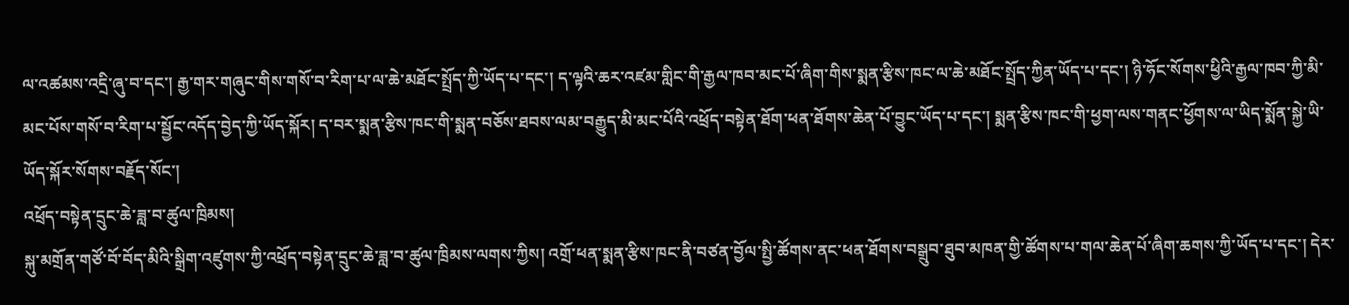ལ་འཚམས་འདྲི་ཞུ་བ་དང་། རྒྱ་གར་གཞུང་གིས་གསོ་བ་རིག་པ་ལ་ཆེ་མཐོང་སྤྲོད་ཀྱི་ཡོད་པ་དང་། ད་ལྟའི་ཆར་འཛམ་གླིང་གི་རྒྱལ་ཁབ་མང་པོ་ཞིག་གིས་སྨན་རྩིས་ཁང་ལ་ཆེ་མཐོང་སྤྲོད་ཀྱིན་ཡོད་པ་དང་། ཉི་ཧོང་སོགས་ཕྱིའི་རྒྱལ་ཁབ་ཀྱི་མི་མང་པོས་གསོ་བ་རིག་པ་སྦྱོང་འདོད་བྱེད་ཀྱི་ཡོད་སྐོར། ད་བར་སྨན་རྩིས་ཁང་གི་སྨན་བཅོས་ཐབས་ལམ་བརྒྱུད་མི་མང་པོའི་འཕྲོད་བསྟེན་ཐོག་ཕན་ཐོགས་ཆེན་པོ་བྱུང་ཡོད་པ་དང་། སྨན་རྩིས་ཁང་གི་ཕྱག་ལས་གནང་ཕྱོགས་ལ་ཡིད་སྨོན་སྐྱེ་ཡི་ཡོད་སྐོར་སོགས་བརྗོད་སོང་།
འཕྲོད་བསྟེན་དྲུང་ཆེ་ཟླ་བ་ཚུལ་ཁྲིམས།
སྐུ་མགྲོན་གཙོ་བོ་བོད་མིའི་སྒྲིག་འཛུགས་ཀྱི་འཕྲོད་བསྟེན་དྲུང་ཆེ་ཟླ་བ་ཚུལ་ཁྲིམས་ལགས་ཀྱིས། འགྲོ་ཕན་སྨན་རྩིས་ཁང་ནི་བཙན་བྱོལ་སྤྱི་ཚོགས་ནང་ཕན་ཐོགས་བསྒྲུབ་ཐུབ་མཁན་གྱི་ཚོགས་པ་གལ་ཆེན་པོ་ཞིག་ཆགས་ཀྱི་ཡོད་པ་དང་། དེར་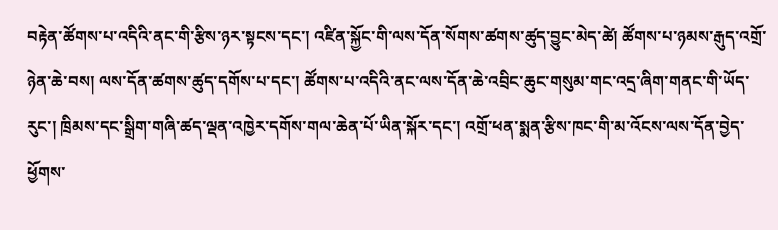བརྟེན་ཚོགས་པ་འདིའི་ནང་གི་རྩིས་ཉར་སྟངས་དང་། འཛིན་སྐྱོང་གི་ལས་དོན་སོགས་ཚགས་ཚུད་བྱུང་མེད་ཚེ། ཚོགས་པ་ཉམས་རྒུད་འགྲོ་ཉེན་ཆེ་བས། ལས་དོན་ཚགས་ཚུད་དགོས་པ་དང་། ཚོགས་པ་འདིའི་ནང་ལས་དོན་ཆེ་འབྲིང་ཆུང་གསུམ་གང་འདྲ་ཞིག་གནང་གི་ཡོད་རུང་། ཁྲིམས་དང་སྒྲིག་གཞི་ཚད་ལྡན་འཁྱེར་དགོས་གལ་ཆེན་པོ་ཡིན་སྐོར་དང་། འགྲོ་ཕན་སྨན་རྩིས་ཁང་གི་མ་འོངས་ལས་དོན་བྱེད་ཕྱོགས་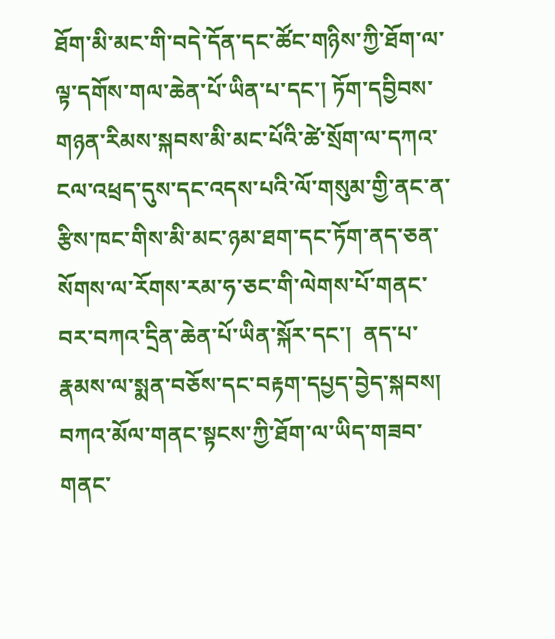ཐོག་མི་མང་གི་བདེ་དོན་དང་ཚོང་གཉིས་ཀྱི་ཐོག་ལ་ལྟ་དགོས་གལ་ཆེན་པོ་ཡིན་པ་དང་། ཏོག་དབྱིབས་གཉན་རིམས་སྐབས་མི་མང་པོའི་ཚེ་སྲོག་ལ་དཀའ་ངལ་འཕྲད་དུས་དང་འདས་པའི་ལོ་གསུམ་གྱི་ནང་ན་རྩིས་ཁང་གིས་མི་མང་ཉམ་ཐག་དང་ཏོག་ནད་ཅན་སོགས་ལ་རོགས་རམ་ཧ་ཅང་གི་ལེགས་པོ་གནང་བར་བཀའ་དྲིན་ཆེན་པོ་ཡིན་སྐོར་དང་།  ནད་པ་རྣམས་ལ་སྨན་བཅོས་དང་བརྟག་དཔྱད་བྱེད་སྐབས། བཀའ་མོལ་གནང་སྟངས་ཀྱི་ཐོག་ལ་ཡིད་གཟབ་གནང་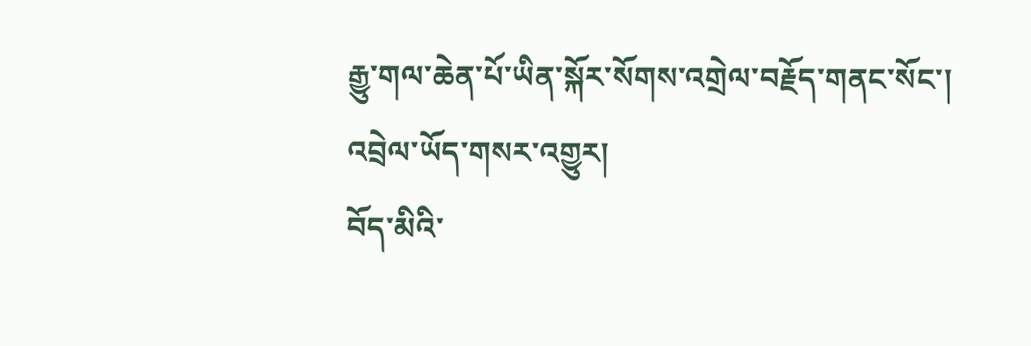རྒྱུ་གལ་ཆེན་པོ་ཡིན་སྐོར་སོགས་འགྲེལ་བརྗོད་གནང་སོང་།
འབྲེལ་ཡོད་གསར་འགྱུར།
བོད་མིའི་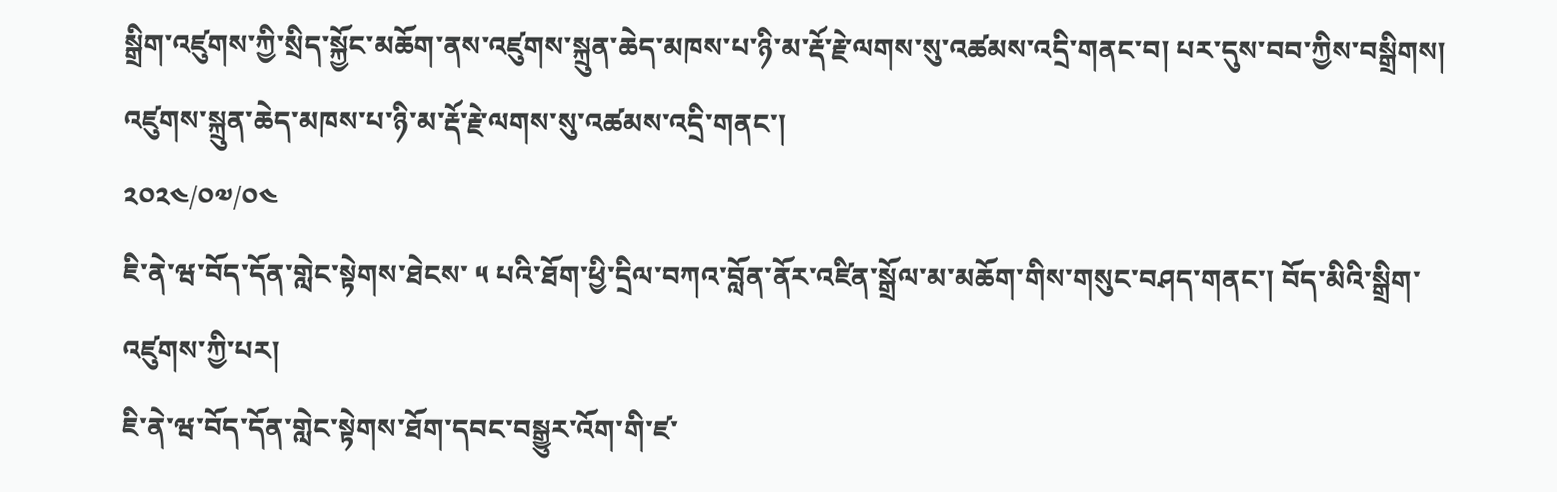སྒྲིག་འཛུགས་ཀྱི་སྲིད་སྐྱོང་མཆོག་ནས་འཛུགས་སྐྲུན་ཆེད་མཁས་པ་ཉི་མ་རྡོ་རྗེ་ལགས་སུ་འཚམས་འདྲི་གནང་བ། པར་དུས་བབ་ཀྱིས་བསྒྲིགས།
འཛུགས་སྐྲུན་ཆེད་མཁས་པ་ཉི་མ་རྡོ་རྗེ་ལགས་སུ་འཚམས་འདྲི་གནང་།
༢༠༢༤/༠༧/༠༤
ཇི་ནེ་ཝ་བོད་དོན་གླེང་སྟེགས་ཐེངས་ ༥ པའི་ཐོག་ཕྱི་དྲིལ་བཀའ་བློན་ནོར་འཛིན་སྒྲོལ་མ་མཆོག་གིས་གསུང་བཤད་གནང་། བོད་མིའི་སྒྲིག་འཛུགས་ཀྱི་པར།
ཇི་ནེ་ཝ་བོད་དོན་གླེང་སྟེགས་ཐོག་དབང་བསྒྱུར་འོག་གི་ཛ་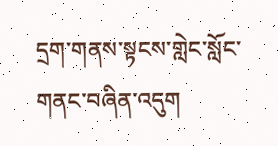དྲག་གནས་སྟངས་གླེང་སློང་གནང་བཞིན་འདུག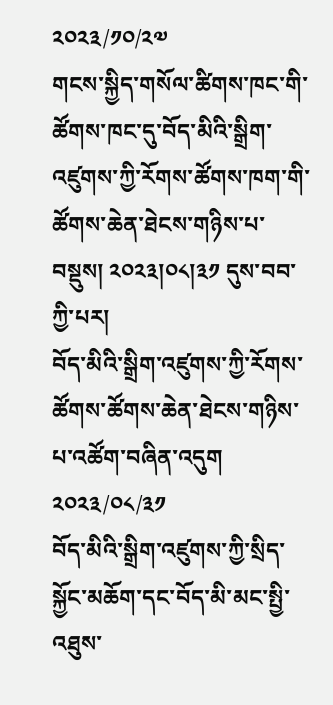༢༠༢༣/༡༠/༢༧
གངས་སྐྱིད་གསོལ་ཚིགས་ཁང་གི་ཚོགས་ཁང་དུ་བོད་མིའི་སྒྲིག་འཛུགས་ཀྱི་རོགས་ཚོགས་ཁག་གི་ཚོགས་ཆེན་ཐེངས་གཉིས་པ་བསྡུས། ༢༠༢༣།༠༨།༣༡ དུས་བབ་ཀྱི་པར།
བོད་མིའི་སྒྲིག་འཛུགས་ཀྱི་རོགས་ཚོགས་ཚོགས་ཆེན་ཐེངས་གཉིས་པ་འཚོག་བཞིན་འདུག
༢༠༢༣/༠༨/༣༡
བོད་མིའི་སྒྲིག་འཛུགས་ཀྱི་སྲིད་སྐྱོང་མཆོག་དང་བོད་མི་མང་སྤྱི་འཐུས་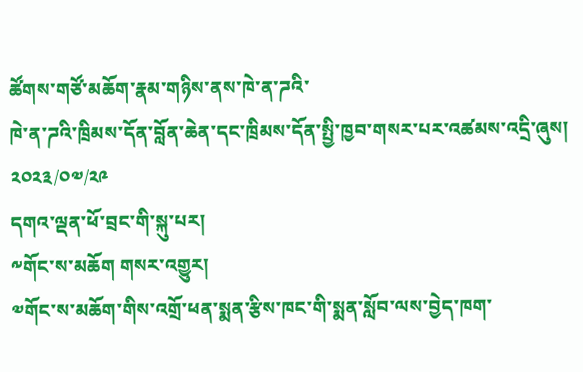ཚོགས་གཙོ་མཆོག་རྣམ་གཉིས་ནས་ཁེ་ན་ཌའི་
ཁེ་ན་ཌའི་ཁྲིམས་དོན་བློན་ཆེན་དང་ཁྲིམས་དོན་སྤྱི་ཁྱབ་གསར་པར་འཚམས་འདྲི་ཞུས།
༢༠༢༣/༠༧/༢༩
དགའ་ལྡན་ཕོ་བྲང་གི་སྐུ་པར།
༸གོང་ས་མཆོག གསར་འགྱུར།
༧གོང་ས་མཆོག་གིས་འགྲོ་ཕན་སྨན་རྩིས་ཁང་གི་སྨན་སློབ་ལས་བྱེད་ཁག་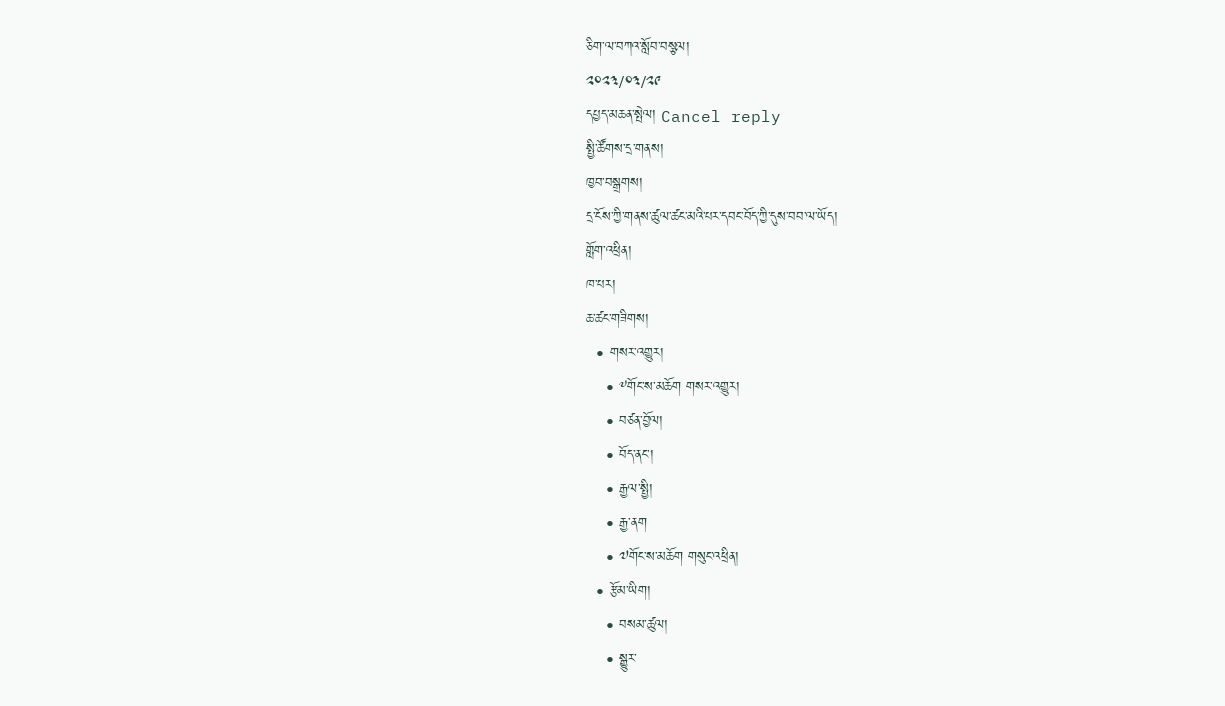ཅིག་ལ་བཀའ་སློབ་བསྩལ།
༢༠༢༣/༠༣/༢༩
དཔྱད་མཆན་སྤེལ། Cancel reply
སྤྱི་ཚོགས་དྲ་གནས།
ཁྱབ་བསྒྲགས།
དྲ་ངོས་ཀྱི་གནས་ཚུལ་ཚང་མའི་པར་དབང་བོད་ཀྱི་དུས་བབ་ལ་ཡོད།
གློག་འཕྲིན།
ཁ་པར།
ཆ་ཚང་གཟིགས།
  • གསར་འགྱུར།
    • ༸གོང་ས་མཆོག གསར་འགྱུར།
    • བཙན་བྱོལ།
    • བོད་ནང་།
    • རྒྱལ་སྤྱི།
    • རྒྱ་ནག
    • ༧གོང་ས་མཆོག གསུང་འཕྲིན།
  • རྩོམ་ཡིག།
    • བསམ་ཚུལ།
    • སྒྱུར་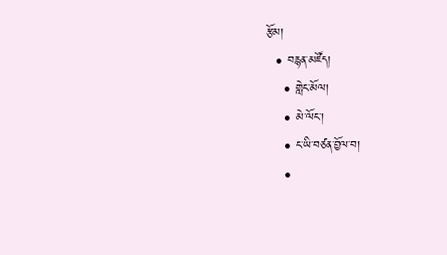རྩོམ།
  • བརྙན་མཛོད།
    • གླེང་མོལ།
    • མེ་ལོང་།
    • ང་ཡི་བཙན་བྱོལ་བ།
    •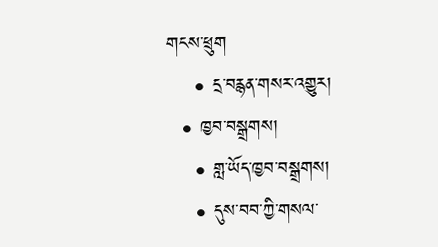གངས་ཕྲུག
    • དྲ་བརྙན་གསར་འགྱུར།
  • ཁྱབ་བསྒྲགས།
    • གླ་ཡོད་ཁྱབ་བསྒྲགས།
    • དུས་བབ་ཀྱི་གསལ་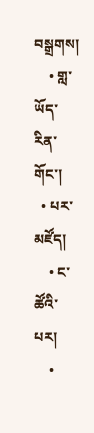བསྒྲགས།
    • གླ་ཡོད་རིན་གོང་།
  • པར་མཛོད།
    • ང་ཚོའི་པར།
    •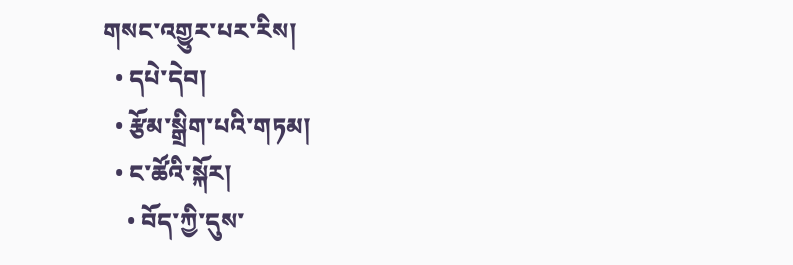གསང་འགྱུར་པར་རིས།
  • དཔེ་དེབ།
  • རྩོམ་སྒྲིག་པའི་གཏམ།
  • ང་ཚོའི་སྐོར།
    • བོད་ཀྱི་དུས་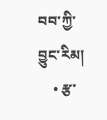བབ་ཀྱི་བྱུང་རིམ།
    • རྩ་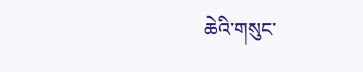ཆེའི་གསུང་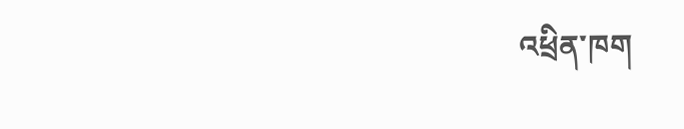འཕྲིན་ཁག